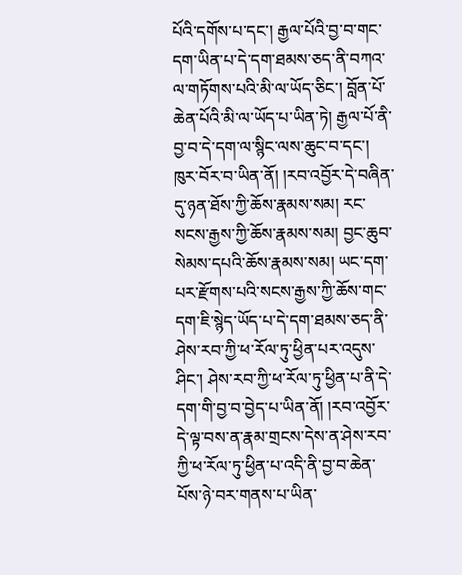པོའི་དགོས་པ་དང་། རྒྱལ་པོའི་བྱ་བ་གང་དག་ཡིན་པ་དེ་དག་ཐམས་ཅད་ནི་བཀའ་ལ་གཏོགས་པའི་མི་ལ་ཡོད་ཅིང་། བློན་པོ་ཆེན་པོའི་མི་ལ་ཡོད་པ་ཡིན་ཏེ། རྒྱལ་པོ་ནི་བྱ་བ་དེ་དག་ལ་སྙིང་ལས་ཆུང་བ་དང་། ཁུར་བོར་བ་ཡིན་ནོ། །རབ་འབྱོར་དེ་བཞིན་དུ་ཉན་ཐོས་ཀྱི་ཆོས་རྣམས་སམ། རང་སངས་རྒྱས་ཀྱི་ཆོས་རྣམས་སམ། བྱང་ཆུབ་སེམས་དཔའི་ཆོས་རྣམས་སམ། ཡང་དག་པར་རྫོགས་པའི་སངས་རྒྱས་ཀྱི་ཆོས་གང་དག་ཇི་སྙེད་ཡོད་པ་དེ་དག་ཐམས་ཅད་ནི་ཤེས་རབ་ཀྱི་ཕ་རོལ་ཏུ་ཕྱིན་པར་འདུས་ཤིང་། ཤེས་རབ་ཀྱི་ཕ་རོལ་ཏུ་ཕྱིན་པ་ནི་དེ་དག་གི་བྱ་བ་བྱེད་པ་ཡིན་ནོ། །རབ་འབྱོར་དེ་ལྟ་བས་ན་རྣམ་གྲངས་དེས་ན་ཤེས་རབ་ཀྱི་ཕ་རོལ་ཏུ་ཕྱིན་པ་འདི་ནི་བྱ་བ་ཆེན་པོས་ཉེ་བར་གནས་པ་ཡིན་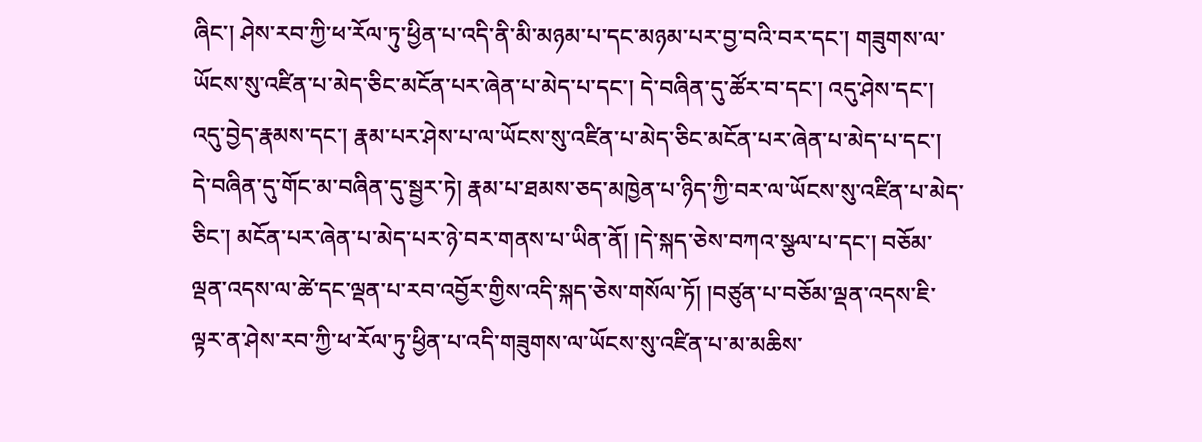ཞིང་། ཤེས་རབ་ཀྱི་ཕ་རོལ་ཏུ་ཕྱིན་པ་འདི་ནི་མི་མཉམ་པ་དང་མཉམ་པར་བྱ་བའི་བར་དང་། གཟུགས་ལ་ཡོངས་སུ་འཛིན་པ་མེད་ཅིང་མངོན་པར་ཞེན་པ་མེད་པ་དང་། དེ་བཞིན་དུ་ཚོར་བ་དང་། འདུ་ཤེས་དང་། འདུ་བྱེད་རྣམས་དང་། རྣམ་པར་ཤེས་པ་ལ་ཡོངས་སུ་འཛིན་པ་མེད་ཅིང་མངོན་པར་ཞེན་པ་མེད་པ་དང་། དེ་བཞིན་དུ་གོང་མ་བཞིན་དུ་སྦྱར་ཏེ། རྣམ་པ་ཐམས་ཅད་མཁྱེན་པ་ཉིད་ཀྱི་བར་ལ་ཡོངས་སུ་འཛིན་པ་མེད་ཅིང་། མངོན་པར་ཞེན་པ་མེད་པར་ཉེ་བར་གནས་པ་ཡིན་ནོ། །དེ་སྐད་ཅེས་བཀའ་སྩལ་པ་དང་། བཅོམ་ལྡན་འདས་ལ་ཚེ་དང་ལྡན་པ་རབ་འབྱོར་གྱིས་འདི་སྐད་ཅེས་གསོལ་ཏོ། །བཙུན་པ་བཅོམ་ལྡན་འདས་ཇི་ལྟར་ན་ཤེས་རབ་ཀྱི་ཕ་རོལ་ཏུ་ཕྱིན་པ་འདི་གཟུགས་ལ་ཡོངས་སུ་འཛིན་པ་མ་མཆིས་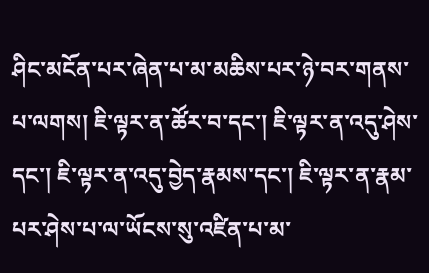ཤིང་མངོན་པར་ཞེན་པ་མ་མཆིས་པར་ཉེ་བར་གནས་པ་ལགས། ཇི་ལྟར་ན་ཚོར་བ་དང་། ཇི་ལྟར་ན་འདུ་ཤེས་དང་། ཇི་ལྟར་ན་འདུ་བྱེད་རྣམས་དང་། ཇི་ལྟར་ན་རྣམ་པར་ཤེས་པ་ལ་ཡོངས་སུ་འཛིན་པ་མ་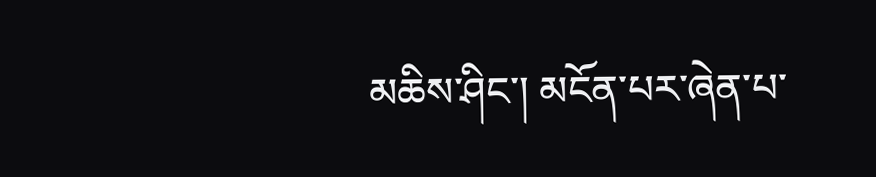མཆིས་ཤིང་། མངོན་པར་ཞེན་པ་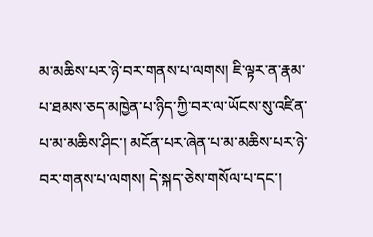མ་མཆིས་པར་ཉེ་བར་གནས་པ་ལགས། ཇི་ལྟར་ན་རྣམ་པ་ཐམས་ཅད་མཁྱེན་པ་ཉིད་ཀྱི་བར་ལ་ཡོངས་སུ་འཛིན་པ་མ་མཆིས་ཤིང་། མངོན་པར་ཞེན་པ་མ་མཆིས་པར་ཉེ་བར་གནས་པ་ལགས། དེ་སྐད་ཅེས་གསོལ་པ་དང་།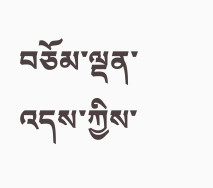བཅོམ་ལྡན་འདས་ཀྱིས་